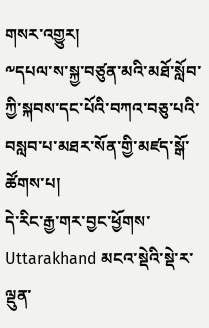གསར་འགྱུར།
༸དཔལ་ས་སྐྱ་བཙུན་མའི་མཐོ་སློབ་ཀྱི་སྐབས་དང་པོའི་བཀའ་བཅུ་པའི་བསླབ་པ་མཐར་སོན་གྱི་མཛད་སྒོ་ཚོགས་པ།
དེ་རིང་རྒྱ་གར་བྱང་ཕྱོགས་ Uttarakhand མངའ་སྡེའི་སྡེ་ར་ལྡུན་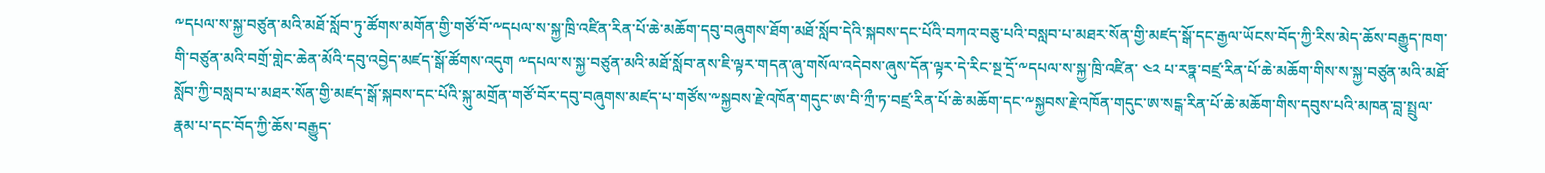༸དཔལ་ས་སྐྱ་བཙུན་མའི་མཐོ་སློབ་ཏུ་ཚོགས་མགོན་གྱི་གཙོ་བོ་༸དཔལ་ས་སྐྱ་ཁྲི་འཛིན་རིན་པོ་ཆེ་མཆོག་དབུ་བཞུགས་ཐོག་མཐོ་སློབ་དེའི་སྐབས་དང་པོའི་བཀའ་བཅུ་པའི་བསླབ་པ་མཐར་སོན་གྱི་མཛད་སྒོ་དང་རྒྱལ་ཡོངས་བོད་ཀྱི་རིས་མེད་ཆོས་བརྒྱུད་ཁག་གི་བཙུན་མའི་བགྲོ་གླེང་ཆེན་མོའི་དབུ་འབྱེད་མཛད་སྒོ་ཚོགས་འདུག ༸དཔལ་ས་སྐྱ་བཙུན་མའི་མཐོ་སློབ་ནས་ཇི་ལྟར་གདན་ཞུ་གསོལ་འདེབས་ཞུས་དོན་ལྟར་དེ་རིང་སྔ་དྲོ་༸དཔལ་ས་སྐྱ་ཁྲི་འཛིན་ ༤༢ པ་རཏྣ་བཛྲ་རིན་པོ་ཆེ་མཆོག་གིས་ས་སྐྱ་བཙུན་མའི་མཐོ་སློབ་ཀྱི་བསླབ་པ་མཐར་སོན་གྱི་མཛད་སྒོ་སྐབས་དང་པོའི་སྐུ་མགྲོན་གཙོ་བོར་དབུ་བཞུགས་མཛད་པ་གཙོས་༸སྐྱབས་རྗེ་འཁོན་གདུང་ཨ་བི་ཀྲྀ་ཏ་བཛྲ་རིན་པོ་ཆེ་མཆོག་དང་༸སྐྱབས་རྗེ་འཁོན་གདུང་ཨ་སངྒ་རིན་པོ་ཆེ་མཆོག་གིས་དབུས་པའི་མཁན་བླ་སྤྲུལ་རྣམ་པ་དང་བོད་ཀྱི་ཆོས་བརྒྱུད་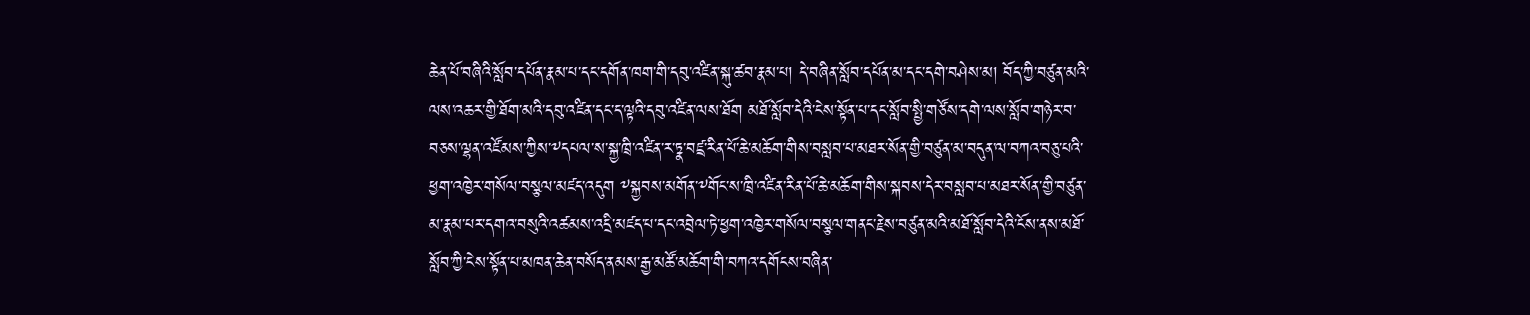ཆེན་པོ་བཞིའི་སློབ་དཔོན་རྣམ་པ་དང་དགོན་ཁག་གི་དབུ་འཛིན་སྐུ་ཚབ་རྣམ་པ། དེ་བཞིན་སློབ་དཔོན་མ་དང་དགེ་བཤེས་མ། བོད་ཀྱི་བཙུན་མའི་ལས་འཆར་གྱི་ཐོག་མའི་དབུ་འཛིན་དང་ད་ལྟའི་དབུ་འཛིན་ལས་ཐོག མཐོ་སློབ་དེའི་ངེས་སྟོན་པ་དང་སློབ་སྤྱི་གཙོས་དགེ་ལས་སློབ་གཉེར་བ་བཅས་ལྷན་འཛོམས་ཀྱིས་༸དཔལ་ས་སྐྱ་ཁྲི་འཛིན་ར་ཏྣ་བཛྲ་རིན་པོ་ཆེ་མཆོག་གིས་བསླབ་པ་མཐར་སོན་གྱི་བཙུན་མ་བདུན་ལ་བཀའ་བཅུ་པའི་ཕྱག་འཁྱེར་གསོལ་བསྩལ་མཛད་འདུག ༸སྐྱབས་མགོན་༸གོང་ས་ཁྲི་འཛིན་རིན་པོ་ཆེ་མཆོག་གིས་སྐབས་དེར་བསླབ་པ་མཐར་སོན་གྱི་བཙུན་མ་རྣམ་པར་དགའ་བསུའི་འཚམས་འདྲི་མཛད་པ་དང་འབྲེལ་ཏེ་ཕྱག་འཁྱེར་གསོལ་བསྩལ་གནང་རྗེས་བཙུན་མའི་མཐོ་སློབ་དེའི་ངོས་ནས་མཐོ་སློབ་ཀྱི་ངེས་སྟོན་པ་མཁན་ཆེན་བསོད་ནམས་རྒྱ་མཚོ་མཆོག་གི་བཀའ་དགོངས་བཞིན་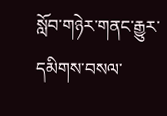སློབ་གཉེར་གནང་རྒྱུར་དམིགས་བསལ་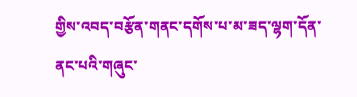གྱིས་འབད་བརྩོན་གནང་དགོས་པ་མ་ཟད་ལྷག་དོན་ནང་པའི་གཞུང་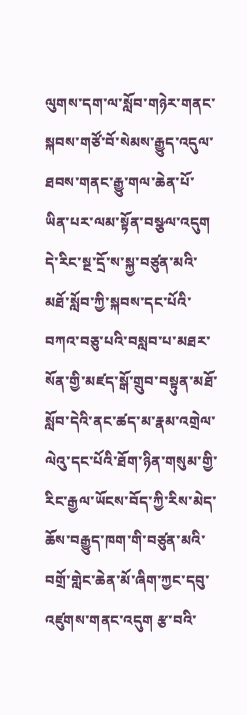ལུགས་དག་ལ་སློབ་གཉེར་གནང་སྐབས་གཙོ་བོ་སེམས་རྒྱུད་འདུལ་ཐབས་གནང་རྒྱུ་གལ་ཆེན་པོ་ཡིན་པར་ལམ་སྟོན་བསྩལ་འདུག དེ་རིང་སྔ་དྲོ་ས་སྐྱ་བཙུན་མའི་མཐོ་སློབ་ཀྱི་སྐབས་དང་པོའི་བཀའ་བཅུ་པའི་བསླབ་པ་མཐར་སོན་གྱི་མཛད་སྒོ་གྲུབ་བསྟུན་མཐོ་སློབ་དེའི་ནང་ཚད་མ་རྣམ་འགྲེལ་ལེའུ་དང་པོའི་ཐོག་ཉིན་གསུམ་གྱི་རིང་རྒྱལ་ཡོངས་བོད་ཀྱི་རིས་མེད་ཆོས་བརྒྱུད་ཁག་གི་བཙུན་མའི་བགྲོ་གླེང་ཆེན་མོ་ཞིག་ཀྱང་དབུ་འཛུགས་གནང་འདུག རྩ་བའི་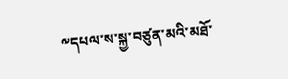༸དཔལ་ས་སྐྱ་བཙུན་མའི་མཐོ་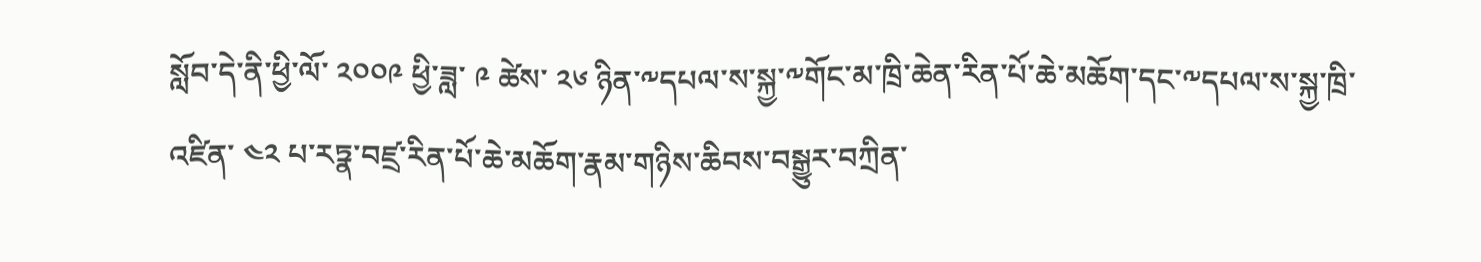སློབ་དེ་ནི་ཕྱི་ལོ་ ༢༠༠༩ ཕྱི་ཟླ་ ༩ ཚེས་ ༢༦ ཉིན་༸དཔལ་ས་སྐྱ་༸གོང་མ་ཁྲི་ཆེན་རིན་པོ་ཆེ་མཆོག་དང་༸དཔལ་ས་སྐྱ་ཁྲི་འཛིན་ ༤༢ པ་རཏྣ་བཛྲ་རིན་པོ་ཆེ་མཆོག་རྣམ་གཉིས་ཆིབས་བསྒྱུར་བཀྲིན་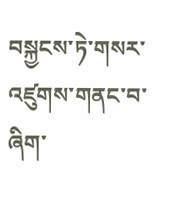བསྐྱངས་ཏེ་གསར་འཛུགས་གནང་བ་ཞིག་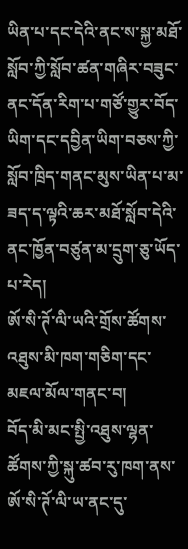ཡིན་པ་དང་དེའི་ནང་ས་སྐྱ་མཐོ་སློབ་ཀྱི་སློབ་ཚན་གཞིར་བཟུང་ནང་དོན་རིག་པ་གཙོ་གྱུར་བོད་ཡིག་དང་དབྱིན་ཡིག་བཅས་ཀྱི་སློབ་ཁྲིད་གནང་མུས་ཡིན་པ་མ་ཟད་ད་ལྟའི་ཆར་མཐོ་སློབ་དེའི་ནང་ཁྱོན་བཙུན་མ་དྲུག་ཅུ་ཡོད་པ་རེད།
ཨོ་སི་ཊོ་ལི་ཡའི་གྲོས་ཚོགས་འཐུས་མི་ཁག་གཅིག་དང་མཇལ་མོལ་གནང་བ།
བོད་མི་མང་སྤྱི་འཐུས་ལྷན་ཚོགས་ཀྱི་སྐུ་ཚབ་རུ་ཁག་ནས་ཨོ་སི་ཊོ་ལི་ཡ་ནང་དུ་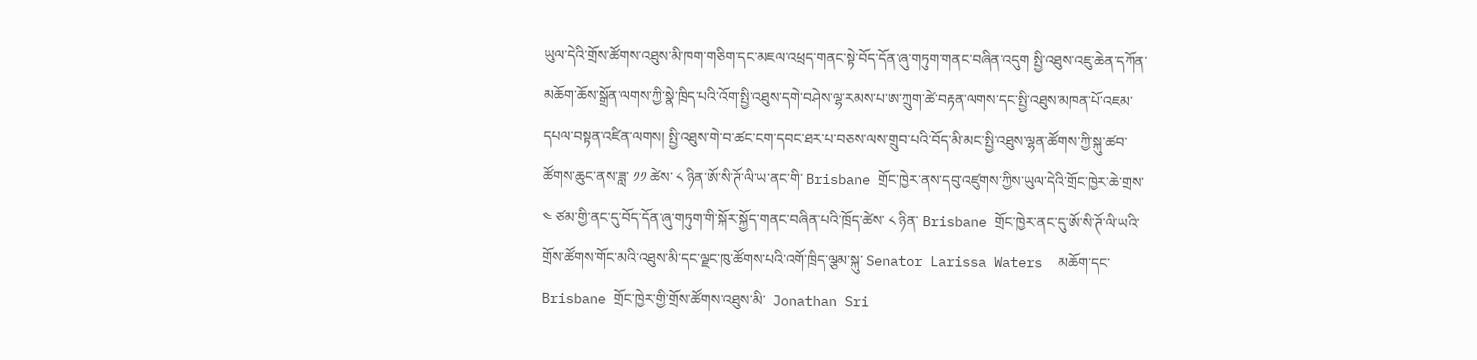ཡུལ་དེའི་གྲོས་ཚོགས་འཐུས་མི་ཁག་གཅིག་དང་མཇལ་འཕྲད་གནང་སྟེ་བོད་དོན་ཞུ་གཏུག་གནང་བཞིན་འདུག སྤྱི་འཐུས་འཇུ་ཆེན་དཀོན་མཆོག་ཆོས་སྒྲོན་ལགས་ཀྱི་སྣེ་ཁྲིད་པའི་འོག་སྤྱི་འཐུས་དགེ་བཤེས་ལྷ་རམས་པ་ཨ་ཀྲུག་ཚེ་བརྟན་ལགས་དང་སྤྱི་འཐུས་མཁན་པོ་འཇམ་དཔལ་བསྟན་འཛིན་ལགས། སྤྱི་འཐུས་གེ་བ་ཚང་ངག་དབང་ཐར་པ་བཅས་ལས་གྲུབ་པའི་བོད་མི་མང་སྤྱི་འཐུས་ལྷན་ཚོགས་ཀྱི་སྐུ་ཚབ་ཚོགས་ཆུང་ནས་ཟླ་ ༡༡ ཚེས་ ༨ ཉིན་ཨོ་སི་ཊོ་ལི་ཡ་ནང་གི་ Brisbane གྲོང་ཁྱེར་ནས་དབུ་འཛུགས་ཀྱིས་ཡུལ་དེའི་གྲོང་ཁྱེར་ཆེ་གྲས་ ༤ ཙམ་གྱི་ནང་དུ་བོད་དོན་ཞུ་གཏུག་གི་སྐོར་སྐྱོད་གནང་བཞིན་པའི་ཁྲོད་ཚེས་ ༨ ཉིན་ Brisbane གྲོང་ཁྱེར་ནང་དུ་ཨོ་སི་ཊོ་ལི་ཡའི་གྲོས་ཚོགས་གོང་མའི་འཐུས་མི་དང་ལྗང་ཁུ་ཚོགས་པའི་འགོ་ཁྲིད་ལྕམ་སྐུ་ Senator Larissa Waters  མཆོག་དང་ Brisbane གྲོང་ཁྱེར་གྱི་གྲོས་ཚོགས་འཐུས་མི་  Jonathan Sri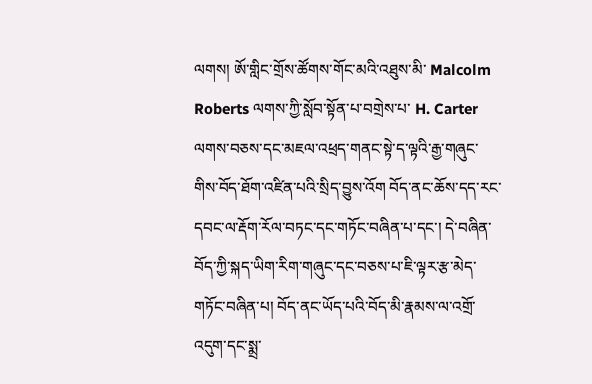ལགས། ཨོ་གླིང་གྲོས་ཚོགས་གོང་མའི་འཐུས་མི་ Malcolm Roberts ལགས་ཀྱི་སློབ་སྟོན་པ་བགྲེས་པ་ H. Carter ལགས་བཅས་དང་མཇལ་འཕྲད་གནང་སྟེ་ད་ལྟའི་རྒྱ་གཞུང་གིས་བོད་ཐོག་འཛིན་པའི་སྲིད་བྱུས་འོག བོད་ནང་ཆོས་དད་རང་དབང་ལ་རྡོག་རོལ་བཏང་དང་གཏོང་བཞིན་པ་དང་། དེ་བཞིན་བོད་ཀྱི་སྐད་ཡིག་རིག་གཞུང་དང་བཅས་པ་ཇི་ལྟར་རྩ་མེད་གཏོང་བཞིན་པ། བོད་ནང་ཡོད་པའི་བོད་མི་རྣམས་ལ་འགྲོ་འདུག་དང་སྨྲ་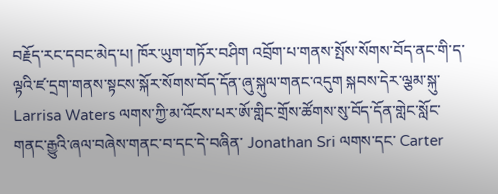བརྗོད་རང་དབང་མེད་པ། ཁོར་ཡུག་གཏོར་བཤིག འབྲོག་པ་གནས་སྤོས་སོགས་བོད་ནང་གི་ད་ལྟའི་ཛ་དྲག་གནས་སྟངས་སྐོར་སོགས་བོད་དོན་ཞུ་སྐུལ་གནང་འདུག སྐབས་དེར་ལྕམ་སྐུ་ Larrisa Waters ལགས་ཀྱི་མ་འོངས་པར་ཨོ་གླིང་གྲོས་ཚོགས་སུ་བོད་དོན་གླེང་སློང་གནང་རྒྱུའི་ཞལ་བཞེས་གནང་བ་དང་དེ་བཞིན་ Jonathan Sri ལགས་དང་ Carter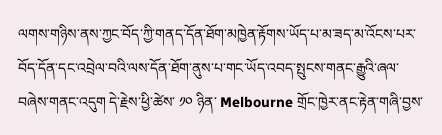ལགས་གཉིས་ནས་ཀྱང་བོད་ཀྱི་གནད་དོན་ཐོག་མཁྱེན་རྟོགས་ཡོད་པ་མ་ཟད་མ་འོངས་པར་བོད་དོན་དང་འབྲེལ་བའི་ལས་དོན་ཐོག་ནུས་པ་གང་ཡོད་འབད་སྤུངས་གནང་རྒྱུའི་ཞལ་བཞེས་གནང་འདུག དེ་རྗེས་ཕྱི་ཚེས་ ༡༠ ཉིན་ Melbourne གྲོང་ཁྱེར་ནང་རྟེན་གཞི་བྱས་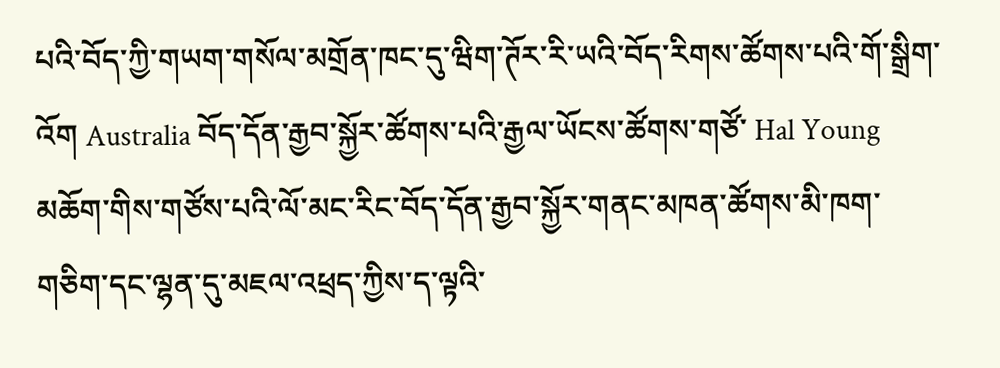པའི་བོད་ཀྱི་གཡག་གསོལ་མགྲོན་ཁང་དུ་ཝིག་ཊོར་རི་ཡའི་བོད་རིགས་ཚོགས་པའི་གོ་སྒྲིག་འོག Australia བོད་དོན་རྒྱབ་སྐྱོར་ཚོགས་པའི་རྒྱལ་ཡོངས་ཚོགས་གཙོ་ Hal Young མཆོག་གིས་གཙོས་པའི་ལོ་མང་རིང་བོད་དོན་རྒྱབ་སྐྱོར་གནང་མཁན་ཚོགས་མི་ཁག་གཅིག་དང་ལྷན་དུ་མཇལ་འཕྲད་ཀྱིས་ད་ལྟའི་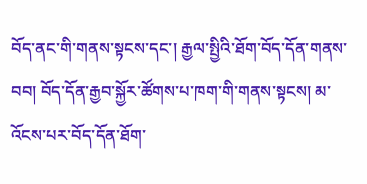བོད་ནང་གི་གནས་སྟངས་དང་། རྒྱལ་སྤྱིའི་ཐོག་བོད་དོན་གནས་བབ། བོད་དོན་རྒྱབ་སྐྱོར་ཚོགས་པ་ཁག་གི་གནས་སྟངས། མ་འོངས་པར་བོད་དོན་ཐོག་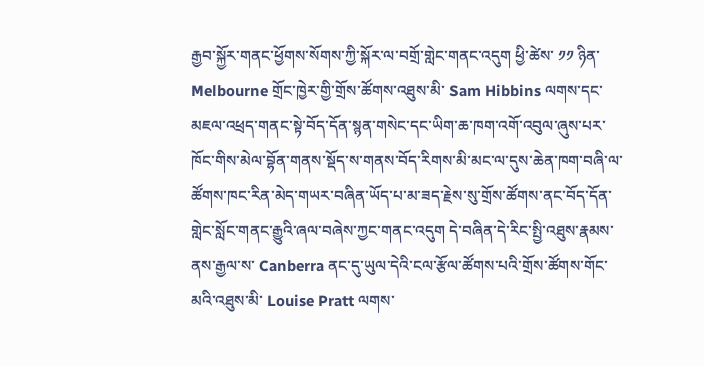རྒྱབ་སྐྱོར་གནང་ཕྱོགས་སོགས་ཀྱི་སྐོར་ལ་བགྲོ་གླེང་གནང་འདུག ཕྱི་ཚེས་ ༡༡ ཉིན་ Melbourne གྲོང་ཁྱེར་གྱི་གྲོས་ཚོགས་འཐུས་མི་ Sam Hibbins ལགས་དང་མཇལ་འཕྲད་གནང་སྟེ་བོད་དོན་སྙན་གསེང་དང་ཡིག་ཆ་ཁག་འགོ་འབུལ་ཞུས་པར་ཁོང་གིས་མེལ་བྷོན་གནས་སྡོད་ས་གནས་བོད་རིགས་མི་མང་ལ་དུས་ཆེན་ཁག་བཞི་ལ་ཚོགས་ཁང་རིན་མེད་གཡར་བཞིན་ཡོད་པ་མ་ཟད་རྗེས་སུ་གྲོས་ཚོགས་ནང་བོད་དོན་གླེང་སློང་གནང་རྒྱུའི་ཞལ་བཞེས་ཀྱང་གནང་འདུག དེ་བཞིན་དེ་རིང་སྤྱི་འཐུས་རྣམས་ནས་རྒྱལ་ས་ Canberra ནང་དུ་ཡུལ་དེའི་ངལ་རྩོལ་ཚོགས་པའི་གྲོས་ཚོགས་གོང་མའི་འཐུས་མི་ Louise Pratt ལགས་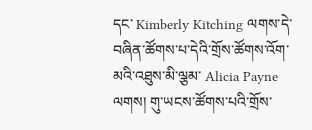དང་ Kimberly Kitching ལགས་དེ་བཞིན་ཚོགས་པ་དེའི་གྲོས་ཚོགས་འོག་མའི་འཐུས་མི་ལྕམ་ Alicia Payne ལགས། གུ་ཡངས་ཚོགས་པའི་གྲོས་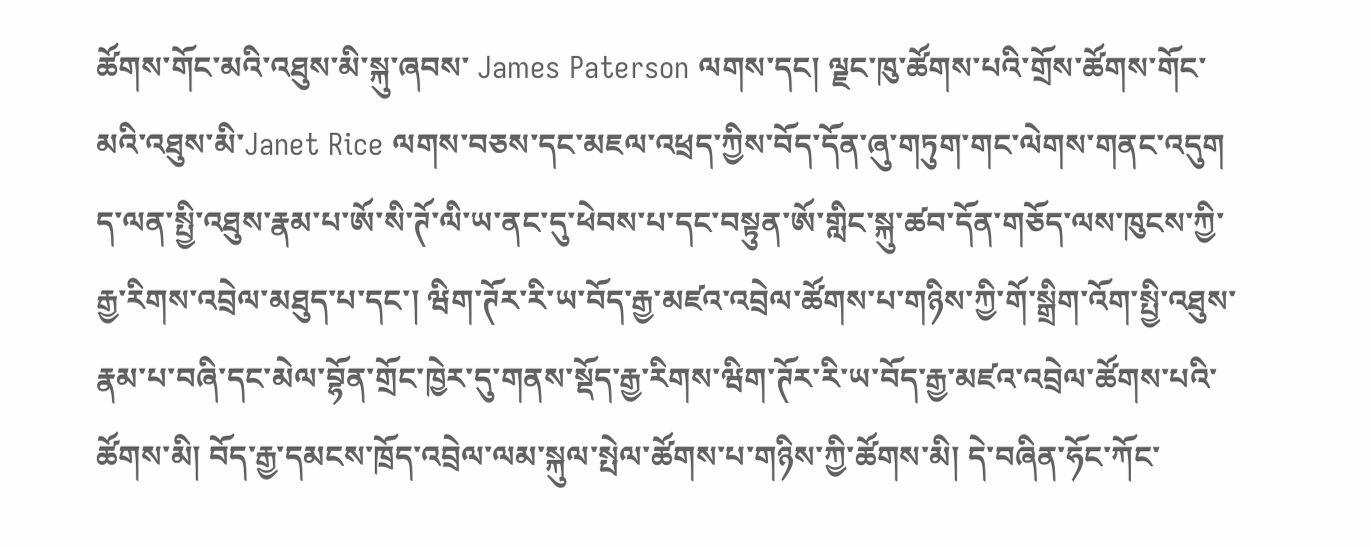ཚོགས་གོང་མའི་འཐུས་མི་སྐུ་ཞབས་ James Paterson ལགས་དང། ལྗང་ཁུ་ཚོགས་པའི་གྲོས་ཚོགས་གོང་མའི་འཐུས་མི་Janet Rice ལགས་བཅས་དང་མཇལ་འཕྲད་ཀྱིས་བོད་དོན་ཞུ་གཏུག་གང་ལེགས་གནང་འདུག ད་ལན་སྤྱི་འཐུས་རྣམ་པ་ཨོ་སི་ཊོ་ལི་ཡ་ནང་དུ་ཕེབས་པ་དང་བསྟུན་ཨོ་གླིང་སྐུ་ཚབ་དོན་གཅོད་ལས་ཁུངས་ཀྱི་རྒྱ་རིགས་འབྲེལ་མཐུད་པ་དང་། ཝིག་ཊོར་རི་ཡ་བོད་རྒྱ་མཛའ་འབྲེལ་ཚོགས་པ་གཉིས་ཀྱི་གོ་སྒྲིག་འོག་སྤྱི་འཐུས་རྣམ་པ་བཞི་དང་མེལ་བྷོན་གྲོང་ཁྱེར་དུ་གནས་སྡོད་རྒྱ་རིགས་ཝིག་ཊོར་རི་ཡ་བོད་རྒྱ་མཛའ་འབྲེལ་ཚོགས་པའི་ཚོགས་མི། བོད་རྒྱ་དམངས་ཁྲོད་འབྲེལ་ལམ་སྐུལ་སྤེལ་ཚོགས་པ་གཉིས་ཀྱི་ཚོགས་མི། དེ་བཞིན་ཧོང་ཀོང་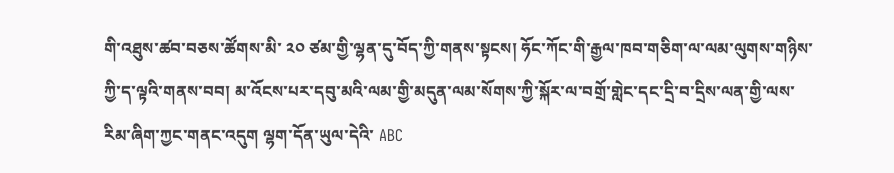གི་འཐུས་ཚབ་བཅས་ཚོགས་མི་ ༢༠ ཙམ་གྱི་ལྷན་དུ་བོད་ཀྱི་གནས་སྟངས། ཧོང་ཀོང་གི་རྒྱལ་ཁབ་གཅིག་ལ་ལམ་ལུགས་གཉིས་ཀྱི་ད་ལྟའི་གནས་བབ། མ་འོངས་པར་དབུ་མའི་ལམ་གྱི་མདུན་ལམ་སོགས་ཀྱི་སྐོར་ལ་བགྲོ་གླེང་དང་དྲི་བ་དྲིས་ལན་གྱི་ལས་རིམ་ཞིག་ཀྱང་གནང་འདུག ལྷག་དོན་ཡུལ་དེའི་ ABC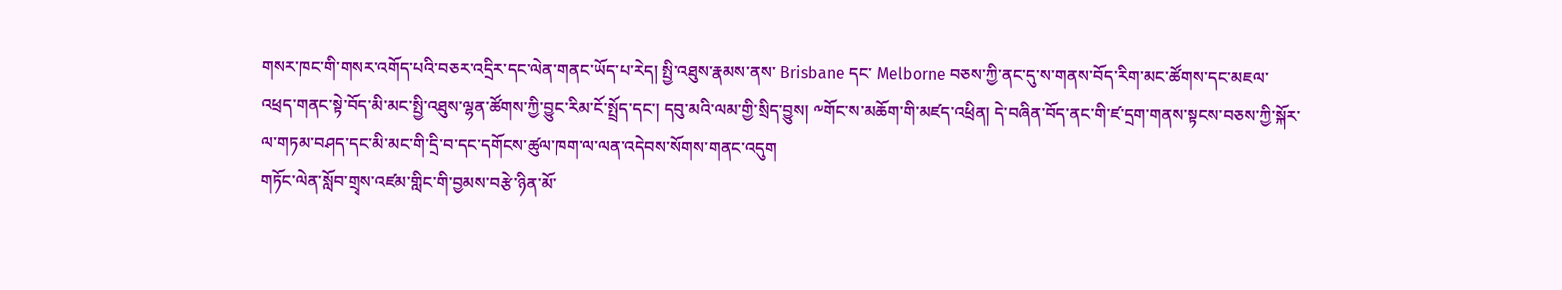གསར་ཁང་གི་གསར་འགོད་པའི་བཅར་འདྲིར་དང་ལེན་གནང་ཡོད་པ་རེད། སྤྱི་འཐུས་རྣམས་ནས་ Brisbane དང་ Melborne བཅས་ཀྱི་ནང་དུ་ས་གནས་བོད་རིག་མང་ཚོགས་དང་མཇལ་འཕྲད་གནང་སྟེ་བོད་མི་མང་སྤྱི་འཐུས་ལྷན་ཚོགས་ཀྱི་བྱུང་རིམ་ངོ་སྤྲོད་དང་། དབུ་མའི་ལམ་གྱི་སྲིད་བྱུས། ༸གོང་ས་མཆོག་གི་མཛད་འཕྲིན། དེ་བཞིན་བོད་ནང་གི་ཛ་དྲག་གནས་སྟངས་བཅས་ཀྱི་སྐོར་ལ་གཏམ་བཤད་དང་མི་མང་གི་དྲི་བ་དང་དགོངས་ཚུལ་ཁག་ལ་ལན་འདེབས་སོགས་གནང་འདུག
གཏོང་ལེན་སློབ་གྲྭས་འཛམ་གླིང་གི་བྱམས་བརྩེ་ཉིན་མོ་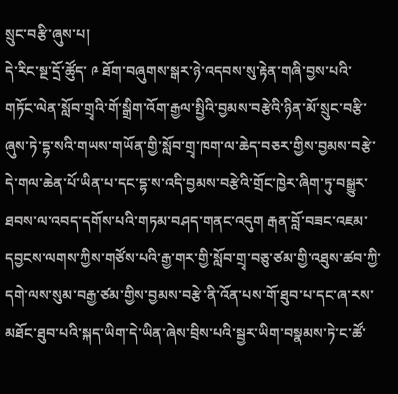སྲུང་བརྩི་ཞུས་པ།
དེ་རིང་སྔ་དྲོ་ཚོུད་ ༩ ཐོག་བཞུགས་སྒར་ཉེ་འདབས་སུ་རྟེན་གཞི་བྱས་པའི་གཏོང་ལེན་སློབ་གྲྭའི་གོ་སྒྲིག་འོག་རྒྱལ་སྤྱིའི་བྱམས་བརྩེའི་ཉིན་མོ་སྲུང་བརྩི་ཞུས་ཏེ་དྷ་སའི་གཡས་གཡོན་གྱི་སློབ་གྲྭ་ཁག་ལ་ཆེད་བཅར་གྱིས་བྱམས་བརྩེ་དེ་གལ་ཆེན་པོ་ཡིན་པ་དང་དྷ་ས་འདི་བྱམས་བརྩེའི་གྲོང་ཁྱེར་ཞིག་ཏུ་བསྒྱུར་ཐབས་ལ་འབད་དགོས་པའི་གཏམ་བཤད་གནང་འདུག རྒན་བློ་བཟང་འཇམ་དབྱངས་ལགས་ཀྱིས་གཙོས་པའི་རྒྱ་གར་གྱི་སློབ་གྲྭ་བཅུ་ཙམ་གྱི་འཐུས་ཚབ་ཀྱི་དགེ་ལས་སུམ་བརྒྱ་ཙམ་གྱིས་བྱམས་བརྩེ་ནི་འོན་པས་གོ་ཐུབ་པ་དང་ཞ་རས་མཐོང་ཐུབ་པའི་སྐད་ཡིག་དེ་ཡིན་ཞེས་བྲིས་པའི་སྦྱར་ཡིག་བསྣམས་ཏེ་ང་ཚོ་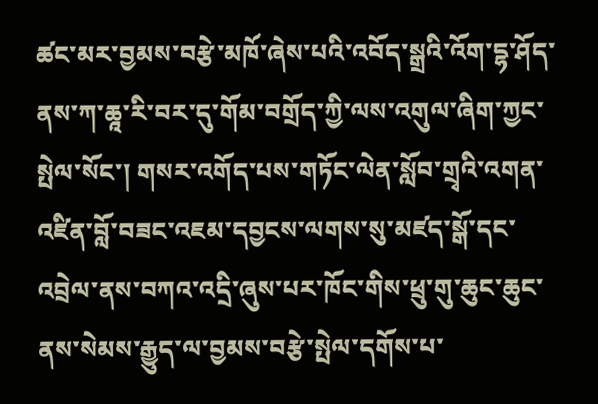ཚང་མར་བྱམས་བརྩེ་མཁོ་ཞེས་པའི་འབོད་སྒྲའི་འོག་དྷ་ཤོད་ནས་ཀ་ཆཱ་རི་བར་དུ་གོམ་བགྲོད་ཀྱི་ལས་འགུལ་ཞིག་ཀྱང་སྤེལ་སོང་། གསར་འགོད་པས་གཏོང་ལེན་སློབ་གྲྭའི་འགན་འཛིན་བློ་བཟང་འཇམ་དབྱངས་ལགས་སུ་མཛད་སྒོ་དང་འབྲེལ་ནས་བཀའ་འདྲི་ཞུས་པར་ཁོང་གིས་ཕྲུ་གུ་ཆུང་ཆུང་ནས་སེམས་རྒྱུད་ལ་བྱམས་བརྩེ་སྤེལ་དགོས་པ་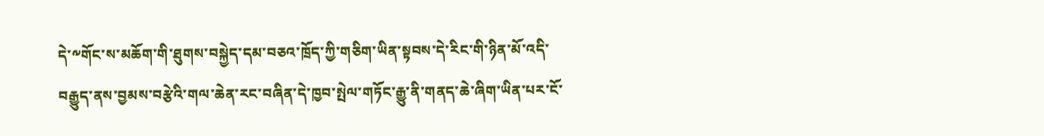དེ་༸གོང་ས་མཆོག་གི་ཐུགས་བསྐྱེད་དམ་བཅའ་ཁྲོད་ཀྱི་གཅིག་ཡིན་སྟབས་དེ་རིང་གི་ཉིན་མོ་འདི་བརྒྱུད་ནས་བྱམས་བརྩེའི་གལ་ཆེན་རང་བཞིན་དེ་ཁྱབ་སྤེལ་གཏོང་རྒྱུ་ནི་གནད་ཆེ་ཞིག་ཡིན་པར་ངོ་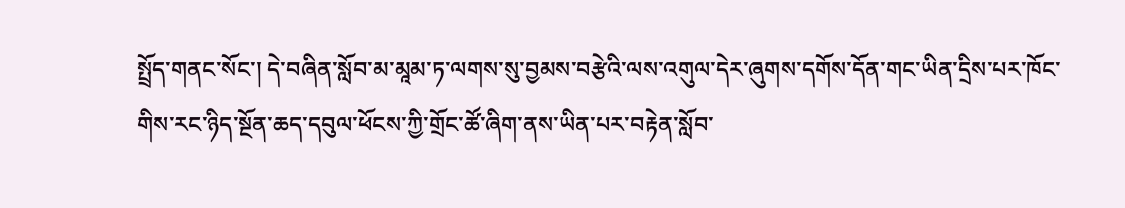སྤྲོད་གནང་སོང་། དེ་བཞིན་སློབ་མ་མཱམ་ཏ་ལགས་སུ་བྱམས་བརྩེའི་ལས་འགུལ་དེར་ཞུགས་དགོས་དོན་གང་ཡིན་དྲིས་པར་ཁོང་གིས་རང་ཉིད་སྔོན་ཆད་དབུལ་ཕོངས་ཀྱི་གྲོང་ཚོ་ཞིག་ནས་ཡིན་པར་བརྟེན་སློབ་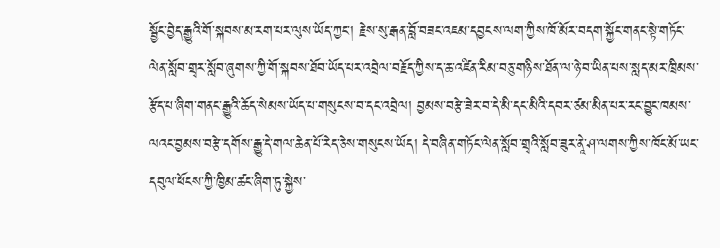སྦྱོང་བྱེད་རྒྱུའི་གོ་སྐབས་མ་རག་པར་ལུས་ཡོད་ཀྱང་། རྗེས་སུ་རྒན་བློ་བཟང་འཇམ་དབྱངས་ལག་ཀྱིས་ཁོ་མོར་བདག་སྐྱོང་གནང་སྟེ་གཏོང་ལེན་སློབ་གྲྭར་སློབ་ཞུགས་ཀྱི་གོ་སྐབས་ཐོབ་ཡོད་པར་འབྲེལ་བརྗོད་ཀྱིས་ད་ཆ་འཛིན་རིམ་བཅུ་གཉིས་ཐོན་ལ་ཉེ་བ་ཡིན་པས་སླད་མར་ཁྲིམས་རྩོད་པ་ཞིག་གནང་རྒྱུའི་ཆོད་སེམས་ཡོད་པ་གསུངས་བ་དང་འབྲེལ། བྱམས་བརྩེ་ཟེར་བ་དེ་མི་དང་མིའི་དབར་ཙམ་མིན་པར་རང་བྱུང་ཁམས་ལའང་བྱམས་བརྩེ་དགོས་རྒྱུ་དེ་གལ་ཆེན་པོ་རེད་ཅེས་གསུངས་ཡོད། དེ་བཞིན་གཏོང་ལེན་སློབ་གྲྭའི་སློབ་ཟུར་ནཱེ་ཤ་ལགས་ཀྱིས་ཁོང་མོ་ཡང་དབུལ་ཕོངས་ཀྱི་ཁྱིམ་ཚང་ཞིག་ཏུ་སྐྱེས་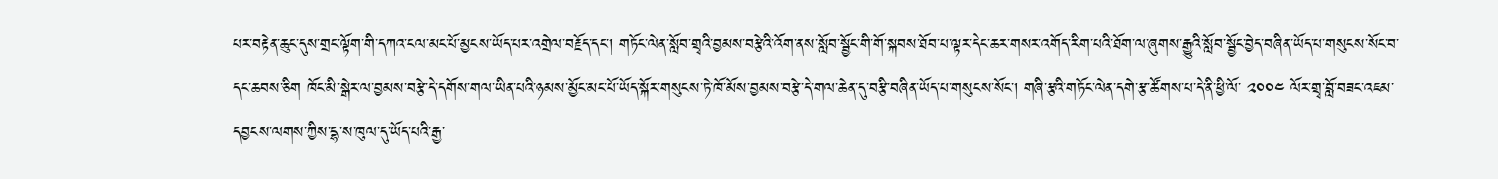པར་བརྟེན་ཆུང་དུས་གྲང་ལྟོག་གི་དཀའ་ངལ་མང་པོ་མྱངས་ཡོད་པར་འགྲེལ་བརྗོད་དང་། གཏོང་ལེན་སློབ་གྲྭའི་བྱམས་བརྩེའི་འོག་ནས་སློབ་སྦྱོང་གི་གོ་སྐབས་ཐོབ་པ་ལྟར་དེང་ཆར་གསར་འགོད་རིག་པའི་ཐོག་ལ་ཞུགས་རྒྱུའི་སློབ་སྦྱོང་བྱེད་བཞིན་ཡོད་པ་གསུངས་སོང་བ་དང་ཆབས་ཅིག ཁོང་མི་སྒེར་ལ་བྱམས་བརྩེ་དེ་དགོས་གལ་ཡིན་པའི་ཉམས་མྱོང་མང་པོ་ཡོད་སྐོར་གསུངས་ཏེ་ཁོ་མོས་བྱམས་བརྩེ་དེ་གལ་ཆེན་དུ་བརྩི་བཞིན་ཡོད་པ་གསུངས་སོང་། གཞི་རྩའི་གཏོང་ལེན་དགེ་རྩ་ཚོགས་པ་དེ་ནི་ཕྱི་ལོ་ ༢༠༠༤ ལོར་གྲྭ་བློ་བཟང་འཇམ་དབྱངས་ལགས་ཀྱིས་དྷ་ས་ཁུལ་དུ་ཡོད་པའི་རྒྱ་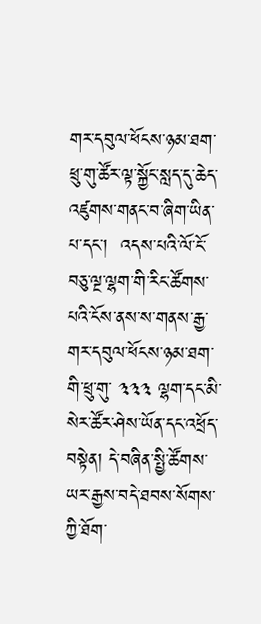གར་དབུལ་ཕོངས་ཉམ་ཐག་ཕྲུ་གུ་ཚོར་ལྟ་སྐྱོང་སླད་དུ་ཆེད་འཛུགས་གནང་བ་ཞིག་ཡིན་པ་དང་།  འདས་པའི་ལོ་ངོ་བཅུ་ལྔ་ལྷག་གི་རིང་ཚོགས་པའི་ངོས་ནས་ས་གནས་རྒྱ་གར་དབུལ་ཕོངས་ཉམ་ཐག་གི་ཕྲུ་གུ་ ༣༣༣ ལྷག་དང་མི་སེར་ཚོར་ཤེས་ཡོན་དང་འཕྲོད་བསྟེན། དེ་བཞིན་སྤྱི་ཚོགས་ཡར་རྒྱས་བདེ་ཐབས་སོགས་ཀྱི་ཐོག་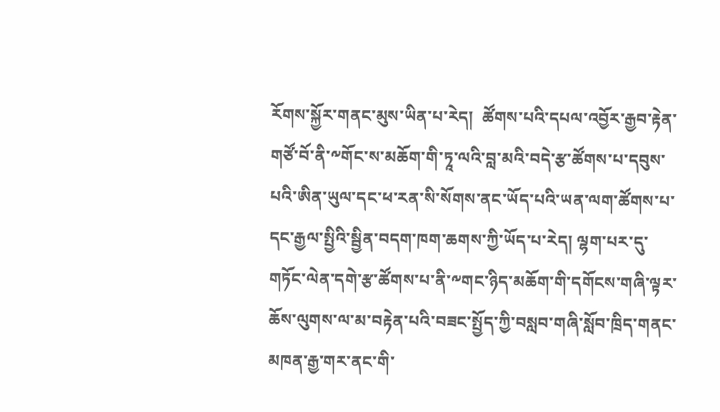རོགས་སྐྱོར་གནང་མུས་ཡིན་པ་རེད།  ཚོགས་པའི་དཔལ་འབྱོར་རྒྱབ་རྟེན་གཙོ་བོ་ནི་༸གོང་ས་མཆོག་གི་ཏཱ་ལའི་བླ་མའི་བདེ་རྩ་ཚོགས་པ་དབུས་པའི་ཨིན་ཡུལ་དང་ཕ་རན་སི་སོགས་ནང་ཡོད་པའི་ཡན་ལག་ཚོགས་པ་དང་རྒྱལ་སྤྱིའི་སྦྱིན་བདག་ཁག་ཆགས་ཀྱི་ཡོད་པ་རེད། ལྷག་པར་དུ་གཏོང་ལེན་དགེ་རྩ་ཚོགས་པ་ནི་༸གང་ཉིད་མཆོག་གི་དགོངས་གཞི་ལྟར་ཆོས་ལུགས་ལ་མ་བརྟེན་པའི་བཟང་སྤྱོད་ཀྱི་བསླབ་གཞི་སློབ་ཁྲིད་གནང་མཁན་རྒྱ་གར་ནང་གི་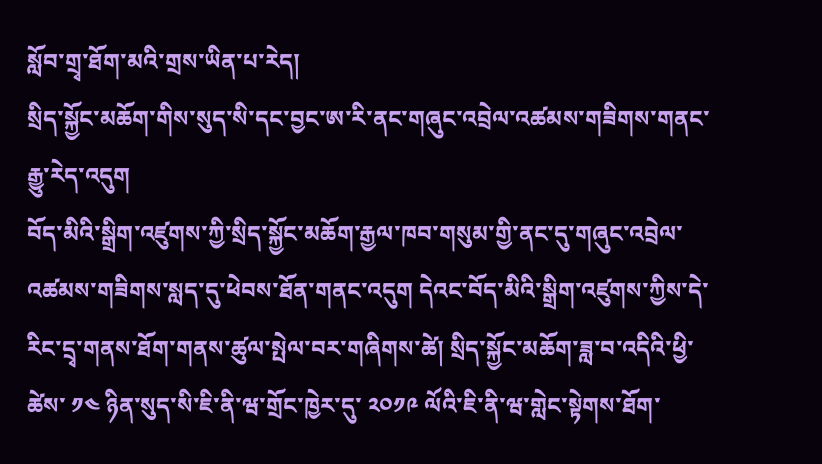སློབ་གྲྭ་ཐོག་མའི་གྲས་ཡིན་པ་རེད།
སྲིད་སྐྱོང་མཆོག་གིས་སུད་སི་དང་བྱང་ཨ་རི་ནང་གཞུང་འབྲེལ་འཚམས་གཟིགས་གནང་རྒྱུ་རེད་འདུག
བོད་མིའི་སྒྲིག་འཛུགས་ཀྱི་སྲིད་སྐྱོང་མཆོག་རྒྱལ་ཁབ་གསུམ་གྱི་ནང་དུ་གཞུང་འབྲེལ་འཚམས་གཟིགས་སླད་དུ་ཕེབས་ཐོན་གནང་འདུག དེའང་བོད་མིའི་སྒྲིག་འཛུགས་ཀྱིས་དེ་རིང་དྲྭ་གནས་ཐོག་གནས་ཚུལ་སྤེལ་བར་གཞིགས་ཚེ། སྲིད་སྐྱོང་མཆོག་ཟླ་བ་འདིའི་ཕྱི་ཚེས་ ༡༤ ཉིན་སུད་སི་ཇི་ནི་ཝ་གྲོང་ཁྱེར་དུ་ ༢༠༡༩ ལོའི་ཇི་ནི་ཝ་གླེང་སྟེགས་ཐོག་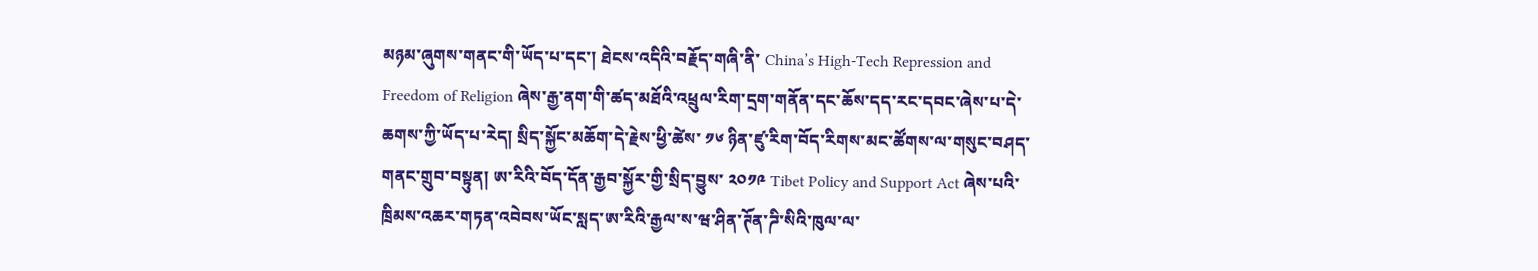མཉམ་ཞུགས་གནང་གི་ཡོད་པ་དང་། ཐེངས་འདིའི་བརྗོད་གཞི་ནི་ China’s High-Tech Repression and Freedom of Religion ཞེས་རྒྱ་ནག་གི་ཚད་མཐོའི་འཕྲུལ་རིག་དྲག་གནོན་དང་ཆོས་དད་རང་དབང་ཞེས་པ་དེ་ཆགས་ཀྱི་ཡོད་པ་རེད། སྲིད་སྐྱོང་མཆོག་དེ་རྗེས་ཕྱི་ཚེས་ ༡༦ ཉིན་ཛུ་རིག་བོད་རིགས་མང་ཚོགས་ལ་གསུང་བཤད་གནང་གྲུབ་བསྟུན། ཨ་རིའི་བོད་དོན་རྒྱབ་སྐྱོར་གྱི་སྲིད་བྱུས་ ༢༠༡༩ Tibet Policy and Support Act ཞེས་པའི་ཁྲིམས་འཆར་གཏན་འབེབས་ཡོང་སླད་ཨ་རིའི་རྒྱལ་ས་ཝ་ཤིན་ཊོན་ཌི་སིའི་ཁུལ་ལ་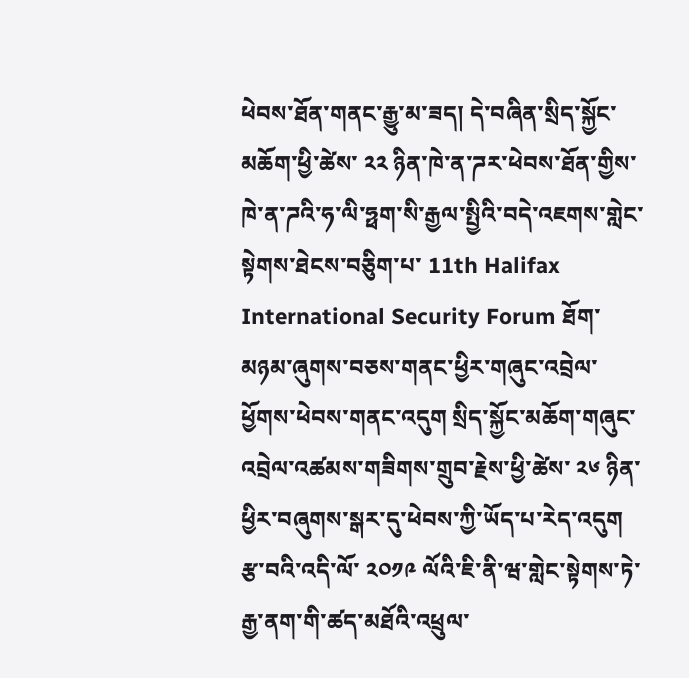ཕེབས་ཐོན་གནང་རྒྱུ་མ་ཟད། དེ་བཞིན་སྲིད་སྐྱོང་མཆོག་ཕྱི་ཚེས་ ༢༢ ཉིན་ཁེ་ན་ཌར་ཕེབས་ཐོན་གྱིས་ཁེ་ན་ཌའི་ཧ་ལི་ཧྥག་སི་རྒྱལ་སྤྱིའི་བདེ་འཇགས་གླེང་སྟེགས་ཐེངས་བཅིུག་པ་ 11th Halifax International Security Forum ཐོག་མཉམ་ཞུགས་བཅས་གནང་ཕྱིར་གཞུང་འབྲེལ་ཕྱོགས་ཕེབས་གནང་འདུག སྲིད་སྐྱོང་མཆོག་གཞུང་འབྲེལ་འཚམས་གཟིགས་གྲུབ་རྗེས་ཕྱི་ཚེས་ ༢༦ ཉིན་ཕྱིར་བཞུགས་སྒར་དུ་ཕེབས་ཀྱི་ཡོད་པ་རེད་འདུག རྩ་བའི་འདི་ལོ་ ༢༠༡༩ ལོའི་ཇི་ནི་ཝ་གླེང་སྟེགས་ཏེ་རྒྱ་ནག་གི་ཚད་མཐོའི་འཕྲུལ་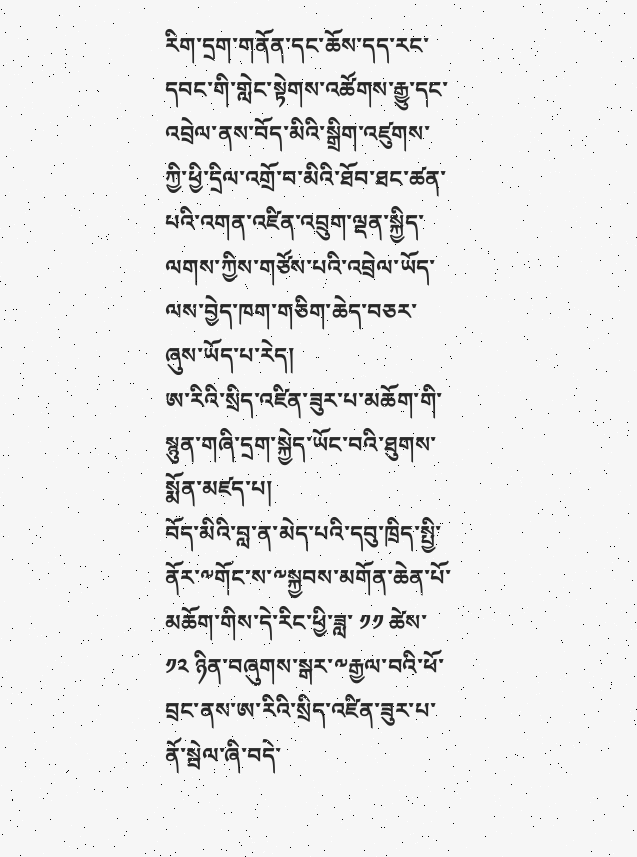རིག་དྲག་གནོན་དང་ཆོས་དད་རང་དབང་གི་གླེང་སྟེགས་འཚོགས་རྒྱུ་དང་འབྲེལ་ནས་བོད་མིའི་སྒྲིག་འཛུགས་ཀྱི་ཕྱི་དྲིལ་འགྲོ་བ་མིའི་ཐོབ་ཐང་ཚན་པའི་འགན་འཛིན་འབྲུག་ལྡན་སྐྱིད་ལགས་ཀྱིས་གཙོས་པའི་འབྲེལ་ཡོད་ལས་བྱེད་ཁག་གཅིག་ཆེད་བཅར་ཞུས་ཡོད་པ་རེད།
ཨ་རིའི་སྲིད་འཛིན་ཟུར་པ་མཆོག་གི་སྙུན་གཞི་དྲག་སྐྱེད་ཡོང་བའི་ཐུགས་སྨོན་མཛད་པ།
བོད་མིའི་བླ་ན་མེད་པའི་དབུ་ཁྲིད་སྤྱི་ནོར་༸གོང་ས་༸སྐྱབས་མགོན་ཆེན་པོ་མཆོག་གིས་དེ་རིང་ཕྱི་ཟླ་ ༡༡ ཚེས་ ༡༢ ཉིན་བཞུགས་སྒར་༸རྒྱལ་བའི་ཕོ་བྲང་ནས་ཨ་རིའི་སྲིད་འཛིན་ཟུར་པ་ནོ་སྦེལ་ཞི་བདེ་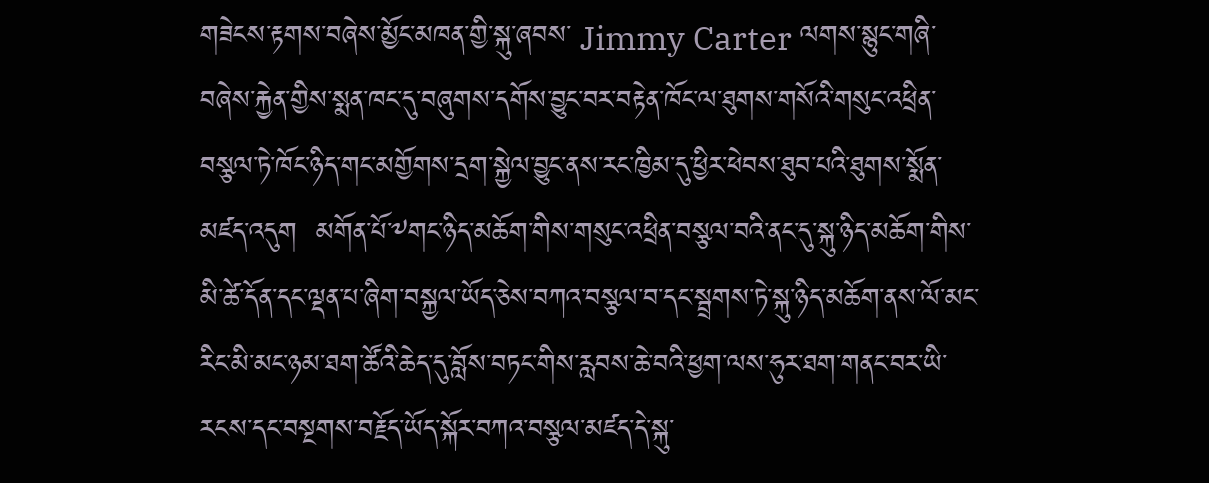གཟེངས་རྟགས་བཞེས་མྱོང་མཁན་གྱི་སྐུ་ཞབས་ Jimmy Carter ལགས་སྙུང་གཞི་བཞེས་རྐྱེན་གྱིས་སྨན་ཁང་དུ་བཞུགས་དགོས་བྱུང་བར་བརྟེན་ཁོང་ལ་ཐུགས་གསོའི་གསུང་འཕྲིན་བསྩལ་ཏེ་ཁོང་ཉིད་གང་མགྱོགས་དྲག་སྐྱེལ་བྱུང་ནས་རང་ཁྱིམ་དུ་ཕྱིར་ཕེབས་ཐུབ་པའི་ཐུགས་སྨོན་མཛད་འདུག  མགོན་པོ་༸གང་ཉིད་མཆོག་གིས་གསུང་འཕྲིན་བསྩལ་བའི་ནང་དུ་སྐུ་ཉིད་མཆོག་གིས་མི་ཚེ་དོན་དང་ལྡན་པ་ཞིག་བསྐྱལ་ཡོད་ཅེས་བཀའ་བསྩལ་བ་དང་སྦྲགས་ཏེ་སྐུ་ཉིད་མཆོག་ནས་ལོ་མང་རིང་མི་མང་ཉམ་ཐག་ཚོའི་ཆེད་དུ་བློས་བཏང་གིས་རླབས་ཆེ་བའི་ཕྱག་ལས་ཧུར་ཐག་གནང་བར་ཡི་རངས་དང་བསྔགས་བརྗོད་ཡོད་སྐོར་བཀའ་བསྩལ་མཛད་དེ་སྐུ་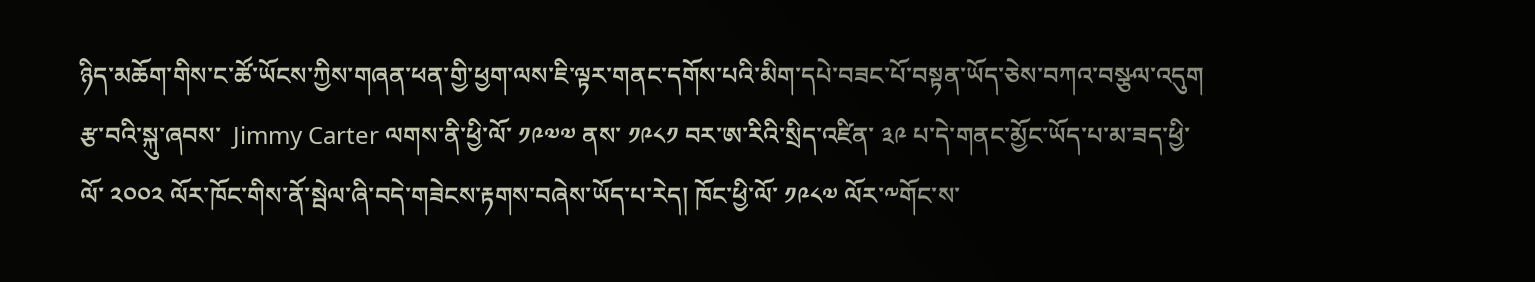ཉིད་མཆོག་གིས་ང་ཚོ་ཡོངས་ཀྱིས་གཞན་ཕན་གྱི་ཕྱག་ལས་ཇི་ལྟར་གནང་དགོས་པའི་མིག་དཔེ་བཟང་པོ་བསྟན་ཡོད་ཅེས་བཀའ་བསྩལ་འདུག རྩ་བའི་སྐུ་ཞབས་  Jimmy Carter ལགས་ནི་ཕྱི་ལོ་ ༡༩༧༧ ནས་ ༡༩༨༡ བར་ཨ་རིའི་སྲིད་འཛིན་ ༣༩ པ་དེ་གནང་མྱོང་ཡོད་པ་མ་ཟད་ཕྱི་ལོ་ ༢༠༠༢ ལོར་ཁོང་གིས་ནོ་སྦེལ་ཞི་བདེ་གཟེངས་རྟགས་བཞེས་ཡོད་པ་རེད། ཁོང་ཕྱི་ལོ་ ༡༩༨༧ ལོར་༸གོང་ས་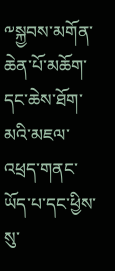༸སྐྱབས་མགོན་ཆེན་པོ་མཆོག་དང་ཆེས་ཐོག་མའི་མཇལ་འཕྲད་གནང་ཡོད་པ་དང་ཕྱིས་སུ་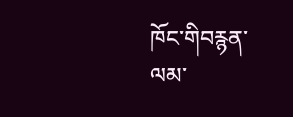ཁོང་གིབརྙན་ལམ་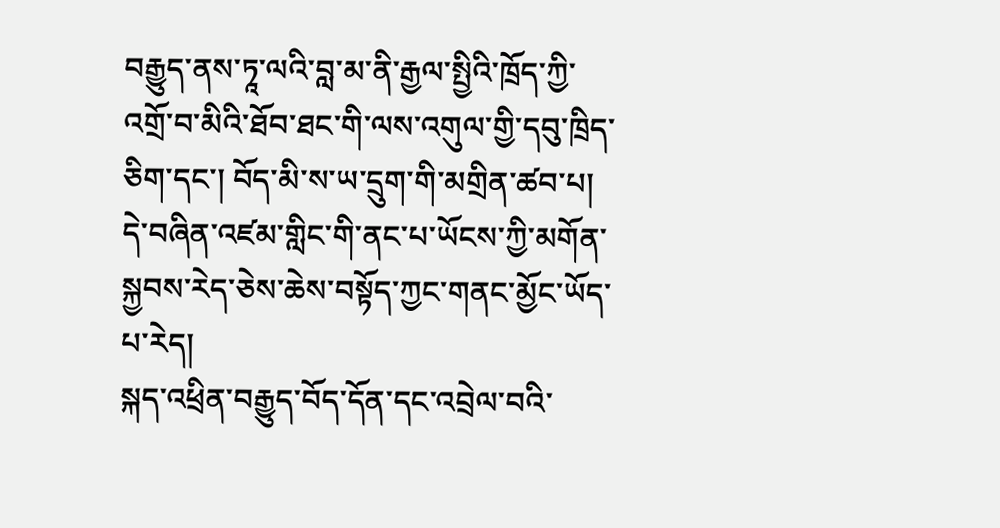བརྒྱུད་ནས་ཏཱ་ལའི་བླ་མ་ནི་རྒྱལ་སྤྱིའི་ཁྲོད་ཀྱི་འགྲོ་བ་མིའི་ཐོབ་ཐང་གི་ལས་འགུལ་གྱི་དབུ་ཁྲིད་ཅིག་དང་། བོད་མི་ས་ཡ་དྲུག་གི་མགྲིན་ཚབ་པ། དེ་བཞིན་འཛམ་གླིང་གི་ནང་པ་ཡོངས་ཀྱི་མགོན་སྐྱབས་རེད་ཅེས་ཆེས་བསྟོད་ཀྱང་གནང་མྱོང་ཡོད་པ་རེད།
སྐད་འཕྲིན་བརྒྱུད་བོད་དོན་དང་འབྲེལ་བའི་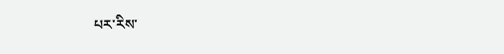པར་རིས་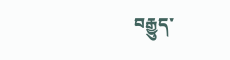བརྒྱུད་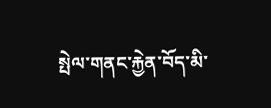སྤེལ་གནང་རྐྱེན་བོད་མི་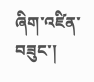ཞིག་འཛིན་བཟུང་།